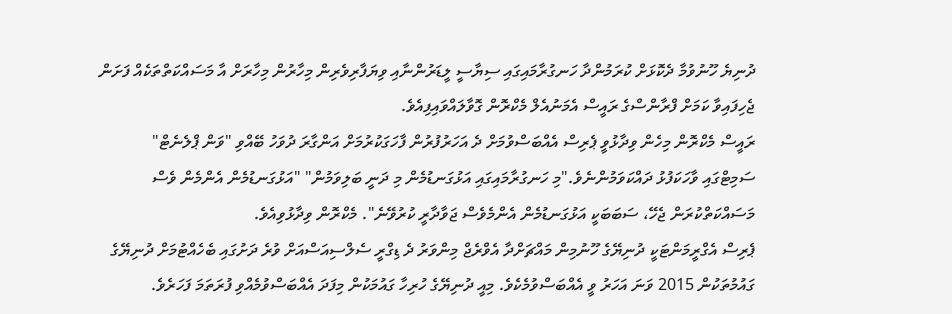ދުނިޔެ ހޫނުވުމާ ދެކޮޅަށް ކުރަމުންދާ ހަނގުރާމައިގައި ސިޔާސީ ލީޑަރުންނާއި ވިޔަފާރިވެރިން މިހާރުން މިހާރަށް އާ މަސައްކަތްތަކެއް ފަށަން ޖެހިފައިވާ ކަމަށް ފްރާންސްގެ ރައީސް އެމަނުއެލް މެކްރޮން ގޮވާލައްވައިފިއެވެ.
ރައީސް މެކްރޮން މިހެން ވިދާޅުވީ ޕެރިސް އެއްބަސްވުމަށް ދެ އަހަރުފުރުން ފާހަގަކުރުމަށް އަންގާރަ ދުވަހު ބޭއްވި "ވަން ޕްލެނެޓް" ސަމިޓްގައި ވާހަކަފުޅު ދައްކަވަމުންނެވެ."މި ހަނގުރާމައިގައި އަޅުގަނޑުމެން މި ދަނީ ބަލިވަމުން" "އަޅުގަނޑުމެން އެންމެން ވެސް މަސައްކަތްކުރަން ޖެހޭ، ސަބަބަކީ އަޅުގަނޑުމެން އެންމެވެސް ޖަވާދާރީ ކުރުވޭނެ". މެކްރޮން ވިދާޅުވިއެވެ.
ޕެރިސް އެގްރީމަންޓަކީ ދުނިޔޭގެ ހޫނުމިން މައްޗަށްދާ އެވްރެޖް މިންވަރު ދެ ޑިގްރީ ސެލްސިއަސްއަށް ވުރެ ދަށުގައި ބެހެއްޓުމަށް ދުނިޔޭގެ ގައުމުތަކުން 2015 ވަނަ އަހަރު ވީ އެއްބަސްވުމެކެވެ. މިއީ ދުނިޔޭގެ ހުރިހާ ގައުމަކުން މިފަދަ އެއްބަސްވުމެއްވި ފުރަތަމަ ފަހަރެވެ.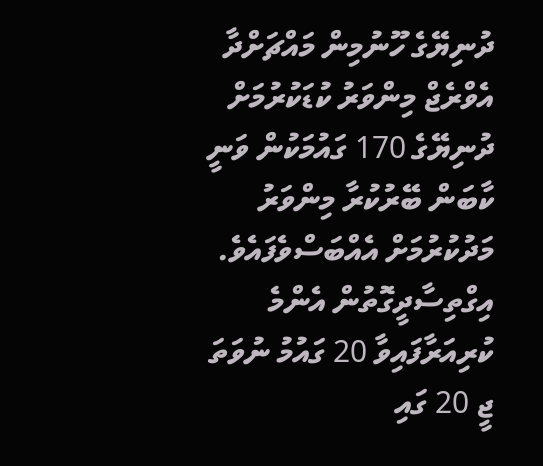ދުނިޔޭގެ ހޫނުމިން މައްޗަށްދާ އެވްރެޖް މިންވަރު ކުޑަކުރުމަށް ދުނިޔޭގެ 170 ގައުމަކުން ވަނީ ކާބަން ބޭރުކުރާ މިންވަރު މަދުކުރުމަށް އެއްބަސްވެފައެވެ.
އިގްތިސާދީގޮތުން އެންމެ ކުރިއަރާފައިވާ 20 ގައުމު ނުވަތަ ޖީ 20 ގައި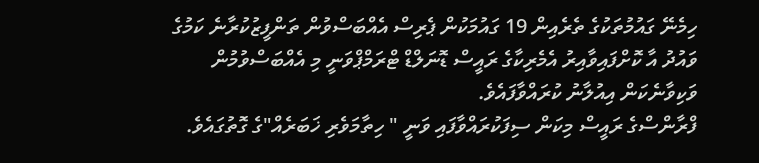ހިމެނޭ ގައުމުތަކުގެ ތެރެއިން 19 ގައުމަކުން ޕެރިސް އެއްބަސްވުން ތަންފީޒުކުރާނެ ކަމުގެ ވައުދު އާ ކޮށްފައިވާއިރު އެމެރިކާގެ ރައީސް ޑޮނަލްޑް ޓްރަމްޕްވަނީ މި އެއްބަސްވުމުން ވަކިވާނެކަން އިއުލާނު ކުރައްވާފައެވެ.
ފްރާންސްގެ ރައީސް މިކަން ސިފަކުރައްވާފައި ވަނީ " ހިތާމަވެރި ޚަބަރެއް"ގެ ގޮތުގައެވެ.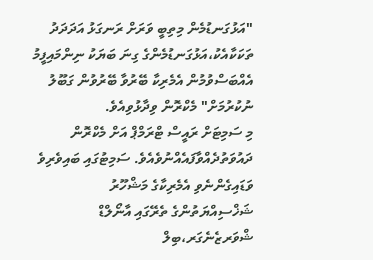"އަޅުގަނޑުމެން މިތިބީ ވަރަށް ރަނގަޅު އަދަދަދު ތަކަކާއެކު،އަޅުގަނޑުމެންގެ ގިނަ ބަޔަކު ނިންމައިފީމު އެއްބަސްވުމުން އެމެރިކާ ބޭރުވާ ބޭރުވުން ގަބޫލު ނުކުރުމަށް" މެކްރޮން ވިދާޅުވިއެވެ.
މި ސަމިޓަށް ރައީސް ޓްރަމްޕް އަށް މެކްރޮން ދައުވަތުދެއްވާފައެއްނުވެއެވެ. ސަމިޓުގައި ބައިވެރިވެ ވަޑައިގެންނެވި އެމެރިކާގެ މަޝްހޫރު ޝަޚްސިއްޔަތުންގެ ތެރޭގައި އާނޯލްޑް ޝްވަރޒެނެގަރ،ބިލް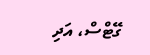ގޭޓްސް، އަދި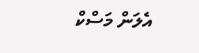އެލަން މަސްކް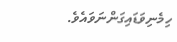ހިމެނިވަޑައިގަންނަވައެވެ.